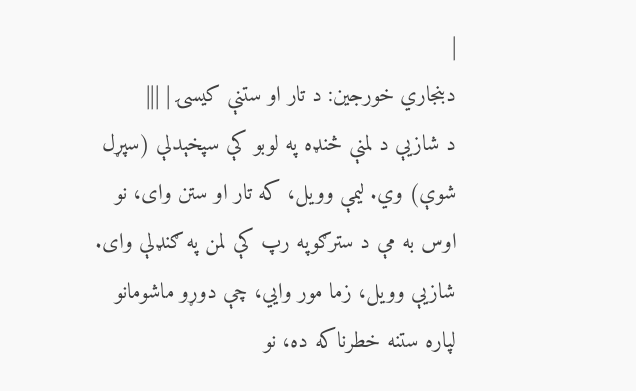|
دبنجاري خورجين: د تار او ستنې کيسۍ | |||
د شازيې د لمنې څنډه په لوبو کې سپخېدلې (سپړل شوې) وي. ليمې وويل، که تار او ستن وای، نو اوس به مې د سترګوپه رپ کې لمن په ګنډلې وای. شازيې وويل، زما مور وايي، چې دوړو ماشومانو لپاره ستنه خطرناکه ده، نو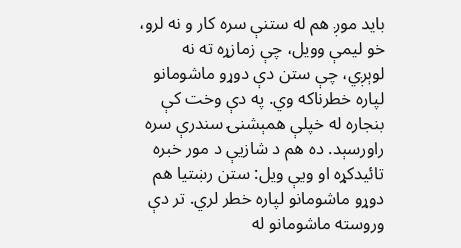بايد موږ هم له ستنې سره کار و نه لرو، خو ليمې وويل، چې زمازړه ته نه لوېږي، چې ستن دې دوړو ماشومانو لپاره خطرناکه وي. په دې وخت کې بنجاره له خپلې همېشنۍ سندرې سره راورسېد. ده هم د شازيې د مور خبره تائيدکړه او ويې ويل: ستن رښتيا هم دوړو ماشومانو لپاره خطر لري. تر دې وروسته ماشومانو له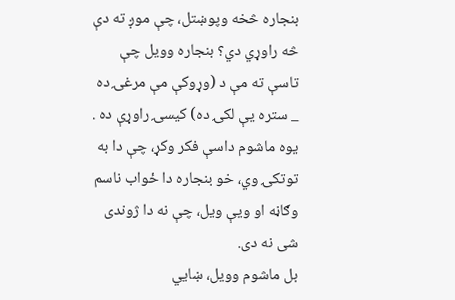بنجاره څخه وپوښتل، چې موږ ته دې څه راوړي دي؟ بنجاره وويل چې تاسې ته مې د (وړوکې مې مرغۍ ده _ ستره يې لکۍ ده) کيسۍ راوړې ده . يوه ماشوم داسې فکر وکړ، چې دا به توتکۍ وي، خو بنجاره دا ځواب ناسم وګاڼه او ويې ويل، چې نه دا ژوندی شی نه دی.
بل ماشوم وويل، ښايي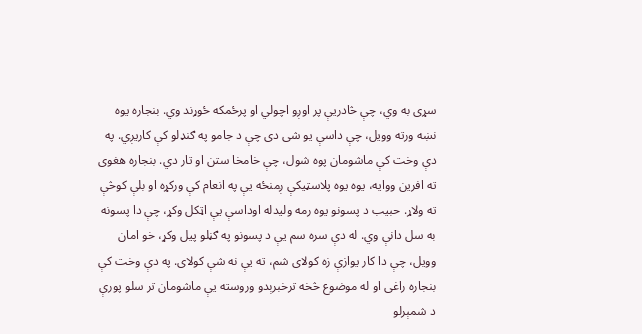سړی به وي، چې څادريې پر اوږو اچولي او پرځمکه ځوړند وي. بنجاره يوه نښه ورته وويل، چې داسې يو شی دی چې د جامو په ګنډلو کې کاريږي. په دې وخت کې ماشومان پوه شول، چې خامخا ستن او تار دي. بنجاره هغوی ته افرين ووايه، يوه يوه پلاسټيکې ږمنځه يې په انعام کې ورکړه او بلې کوڅې ته ولاړ. حبيب د پسونو يوه رمه وليدله اوداسې يې اټکل وکړ، چې دا پسونه به سل دانې وي. له دې سره سم يې د پسونو په ګڼلو پيل وکړ، خو امان وويل، چې دا کار يوازې زه کولای شم، ته يې نه شې کولای. په دې وخت کې بنجاره راغی او له موضوع څخه ترخبرېدو وروسته يې ماشومان تر سلو پورې د شمېرلو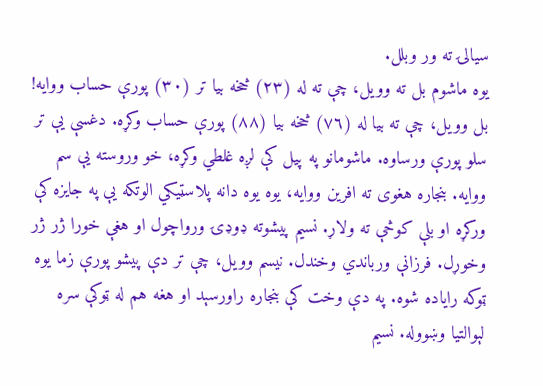سيالۍ ته ور وبلل.
يوه ماشوم بل ته وويل، چې ته له (٢٣) څخه بيا تر (٣٠) پورې حساب ووايه! بل وويل، چې ته بيا له (٧٦) څخه بيا (٨٨) پورې حساب وکړه. دغسې يې تر سلو پورې ورساوه. ماشومانو په پيل کې لږه غلطي وکړه، خو وروسته يې سم ووايه. بنجاره هغوی ته افرين ووايه، يوه يوه دانه پلاسټيکي الوتکه يې په جايزه کې ورکړه او بلې کوڅې ته ولاړ. نسيم پيشوته ډوډۍ ورواچول او هغې خورا ژر ژر وخوړل. فرزانې ورباندي وخندل. نيسم وويل، چې تر دې پيشو پورې زما يوه ټوکه راياده شوه. په دې وخت کې بنجاره راورسېد او هغه هم له ټوکې سره لېوالتيا وښووله. نسيم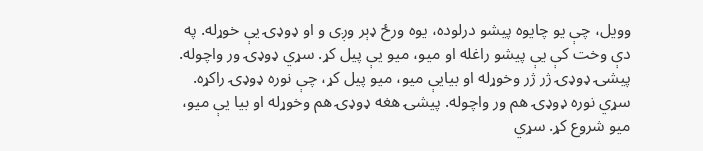وويل، چې يو چايوه پيشو درلوده، يوه ورځ ډېر وږی و او ډوډۍ يې خوړله. په دې وخت کې يې پيشو راغله او ميو، ميو يې پيل کړ. سړي ډوډۍ ور واچوله. پيشۍ ډوډۍ ژر ژر وخوړله او بيايې ميو، ميو پيل کړ، چې نوره ډوډۍ راکړه.
سړي نوره ډوډۍ هم ور واچوله. پيشۍ هغه ډوډۍ هم وخوړله او بيا يې ميو، ميو شروع کړ. سړي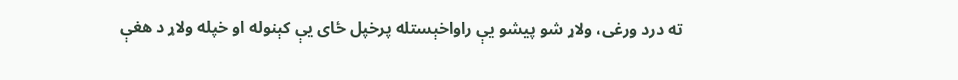ته درد ورغی، ولاړ شو پيشو يې راواخېستله پرخپل ځای يې کېنوله او خپله ولاړ د هغې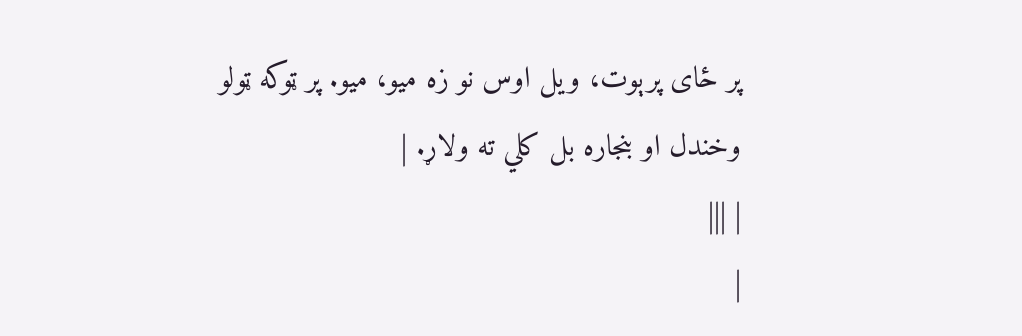پر ځای پرېوت، ويل اوس نو زه ميو، ميو. پر ټوکه ټولو وخندل او بنجاره بل کلي ته ولاړ. |
| |||
|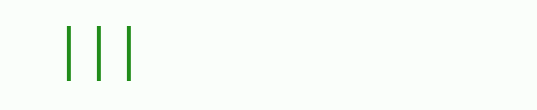|||